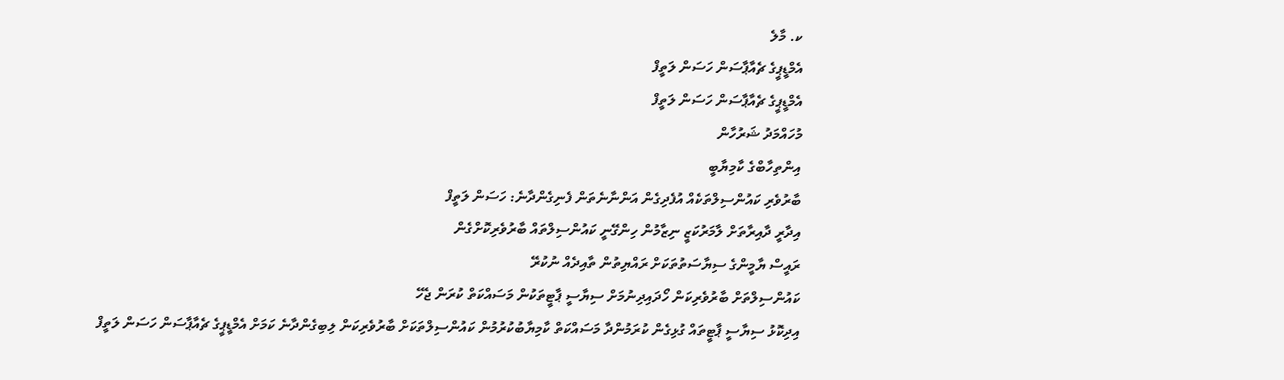ކ. މާލެ
އެމްޑީޕީގެ ޗެއާޕާސަން ހަސަން ލަތީފް
އެމްޑީޕީގެ ޗެއާޕާސަން ހަސަން ލަތީފް
މުހައްމަދު ޝަރުހާން
އިންތިހާބްގެ ކާމިޔާބީ
ބާރުވެރި ކައުންސިލްތަކެއް އުފެދިގެން އަންނާނެތަން ފެނިގެންދާނެ: ހަސަން ލަތީފް
އިދާރީ ދާއިރާތަށް ލާމަރުކަޒީ ނިޒާމުން ހިންގޭނީ ކައުންސިލްތައް ބާރުވެރިކޮށްގެން
ރައީސް ޔާމީންގެ ސިޔާސަތުތަކަށް ރައްޔިތުން ތާއިދެއް ނުކުރޭ
ކައުންސިލްތަށް ބާރުވެރިކަން ހޯދައިދިނުމަށް ސިޔާސީ ޕާޓީތަކުން މަސައްކަތް ކުރަން ޖެހޭ
އިދިކޮޅު ސިޔާސީ ޕާޓީތައް ގުޅިގެން ކުރަމުންދާ މަސައްކަތް ކާމިޔާބުކުރުމުން ކައުންސިލްތަކަށް ބާރުވެރިކަން ލިބިގެންދާނެ ކަމަށް އެމްޑީޕީގެ ޗެއާޕާސަން ހަސަން ލަތީފް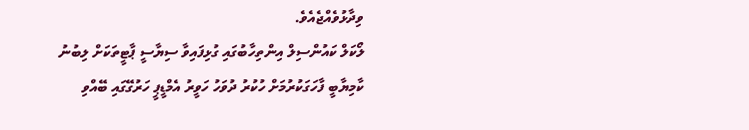ވިދާޅުވެއްޖެއެވެ.
ލޯކަލް ކައުންސިލް އިންތިހާބުގައި ގުޅިފައިވާ ސިޔާސީ ޕާޓީތަކަށް ލިބުނު ކާމިޔާބީ ފާހަގަކުރުމަށް ހުކުރު ދުވަހު ހަވީރު އެމްޑީޕީ ހަރުގޭގައި ބޭއްވި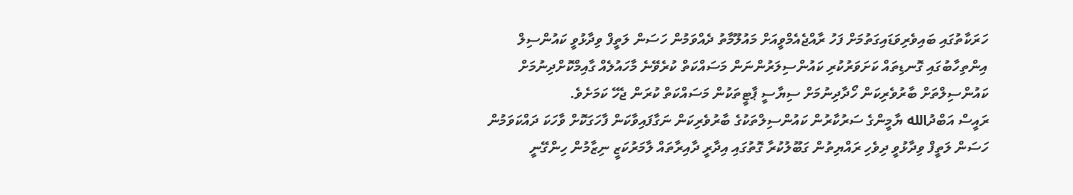ހަރަކާތުގައި ބައިވެރިވަޑައިގަތުމަށް ފަހު ރާއްޖެއެމްވީއަށް މައުލޫމާތު ދެއްވަމުން ހަސަން ލަތީފް ވިދާޅުވީ ކައުންސިލް އިންތިހާބުގައި ގޮނޑިތައް ކަށަވަރުކުރި ކައުންސިލަރުންނަން މަސައްކަތް ކުރެވޭނެ މާހައުލެއް ގާއިމްކޮށްދިނުމަށް ކައުންސިލްތަށް ބާރުވެރިކަން ހޯދާދިނުމަށް ސިޔާސީ ޕާޓީތަކުން މަސައްކަތް ކުރަން ޖެހޭ ކަމަށެވެ.
ރައީސް އަބްދުالله ޔާމީންގެ ސަރުކާރުން ކައުންސިލްތަކުގެ ބާރުވެރިކަން ނަގާފައިވާކަން ފާހަގަކޮށް ވާހަކަ ދައްކަވަމުން ހަސަން ލަތީފް ވިދާޅުވީ ދިވެހި ރައްޔިތުން ގަބޫލުކުރާ ގޮތުގައި އިދާރީ ދާއިރާތައް ލާމަރުކަޒީ ނިޒާމުން ހިންގޭނީ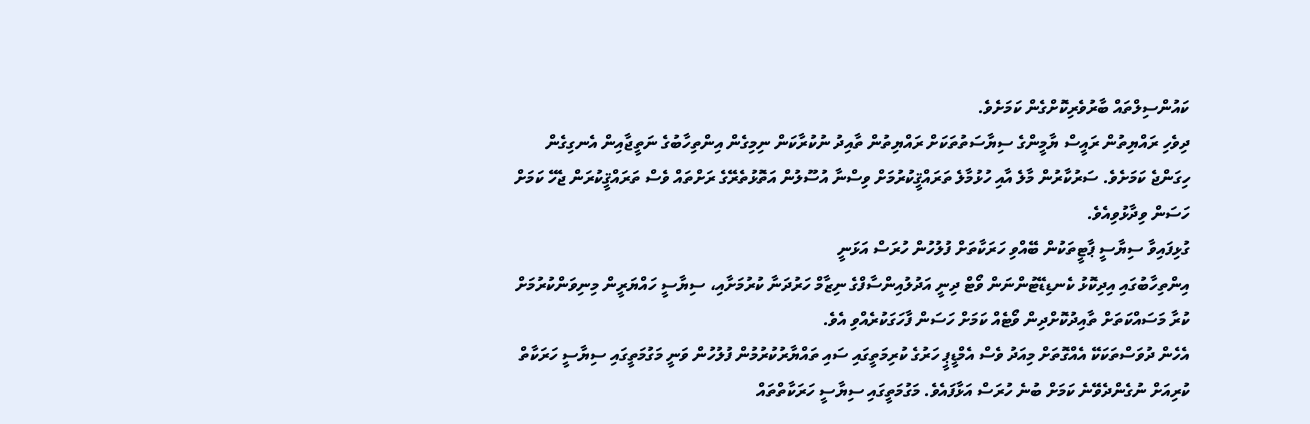ކައުންސިލްތައް ބާރުވެރިކޮށްގެން ކަމަށެވެ.
ދިވެހި ރައްޔިތުން ރައީސް ޔާމީންގެ ސިޔާސަތުތަކަށް ރައްޔިތުން ތާއިދު ނުކުރާކަން ނިމިގެން އިންތިހާބުގެ ނަތީޖާއިން އެނގިގެން ހިގަންޖެ ކަމަށެވެ. ސަރުކާރުން މާލެ އާއި ހުޅުމާލެ ތަރައްޤީކުރުމަށް ވިސްނާ އުސޫލުން އަތޮޅުތެރޭގެ ރަށްތައް ވެސް ތަރައްޤީކުރަން ޖެހޭ ކަމަށް ހަސަން ވިދާޅުވިއެވެ.
ގުޅިފައިވާ ސިޔާސީ ޕާޓީތަކުން ބޭއްވި ހަރަކާތަށް ފުލުހުން ހުރަސް އަޅަނީ
އިންތިހާބުގައި އިދިކޮޅު ކެނޑިޑޭޓުންނަން ވޯޓް ދިނީ އަދުލުއިންސާފްގެ ނިޒާމް ހަރުދަނާ ކުރުމަށާއި، ސިޔާސީ ހައްޔަރީން މިނިވަންކުރުމަށް ކުރާ މަސައްކަތަށް ތާއިދުކޮށްދިން ވޯޓެއް ކަމަށް ހަސަން ފާހަގަކުރެއްވި އެވެ.
އެހެން ދުވަސްތަކަކޭ އެއްގޮތަށް މިއަދު ވެސް އެމްޑީޕީ ހަރުގެ ކުރިމަތީގައި ސައި ތައްޔާރުކުރުމުން ފުލުހުން ވަނީ މަގުމަތީގައި ސިޔާސީ ހަރަކާތް ކުރިއަށް ނުގެންދެވޭނެ ކަމަށް ބުނެ ހުރަސް އަޅާފައެވެ. މަގުމަތީގައި ސިޔާސީ ހަރަކާތްތައް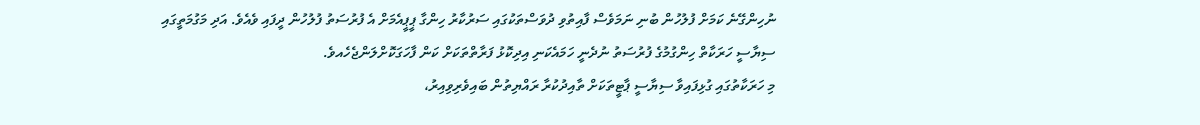ނުހިންގޭނެ ކަމަށް ފުލުހުން ބުނި ނަމަވެސް ފާއިތުވި ދުވަސްތަކުގައި ސަރުކާރު ހިންގާ ޕީޕީއެމަށް އެ ފުރުސަތު ފުލުހުން ދީފައި ވެއެވެ. އަދި މަގުމަތީގައި ސިޔާސީ ހަރަކާތް ހިންގުމުގެ ފުރުސަތު ނުދެނީ ހަމައެކަނި އިދިކޮޅު ފަރާތްތަކަށް ކަން ފާހަގަކޮށްލަންޖެހެއވެ.
މި ހަރަކާތުގައި ގުޅިފައިވާ ސިޔާސީ ޕާޓީތަކަށް ތާއިދުކުރާ ރައްޔިތުން ބައިވެރިވިއިރު،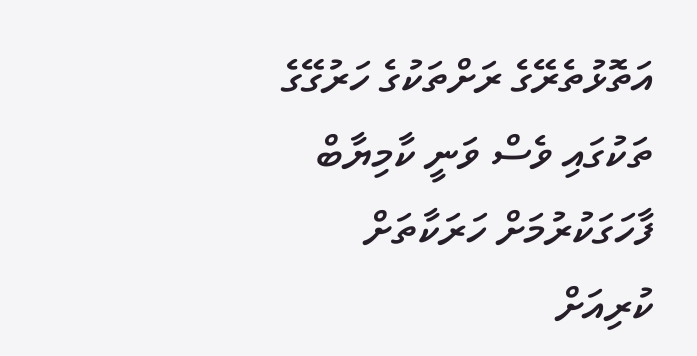އަތޮޅުތެރޭގެ ރަށްތަކުގެ ހަރުގޭގެ ތަކުގައި ވެސް ވަނީ ކާމިޔާބް ފާހަގަކުރުމަށް ހަރަކާތަށް ކުރިއަށް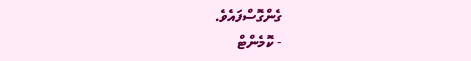ގެންގޮސްފައެވެ.
- ކޮމެންޓް